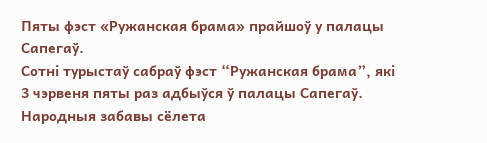Пяты фэст «Ружанская брама» прайшоў у палацы Сапегаў.
Сотні турыстаў сабраў фэст “Ружанская брама”, які 3 чэрвеня пяты раз адбыўся ў палацы Сапегаў. Народныя забавы сёлета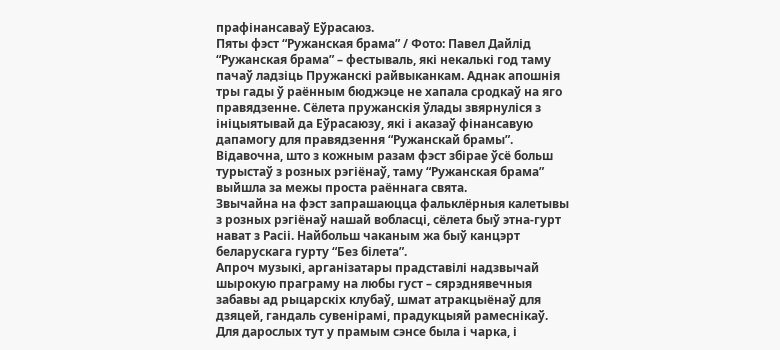прафінансаваў Еўрасаюз.
Пяты фэст “Ружанская брама” / Фото: Павел Дайлід
“Ружанская брама” – фестываль, які некалькі год таму пачаў ладзіць Пружанскі райвыканкам. Аднак апошнія тры гады ў раённым бюджэце не хапала сродкаў на яго правядзенне. Сёлета пружанскія ўлады звярнуліся з ініцыятывай да Еўрасаюзу, які і аказаў фінансавую дапамогу для правядзення “Ружанскай брамы”.
Відавочна, што з кожным разам фэст збірае ўсё больш турыстаў з розных рэгіёнаў, таму “Ружанская брама” выйшла за межы проста раённага свята.
Звычайна на фэст запрашаюцца фальклёрныя калетывы з розных рэгіёнаў нашай вобласці, сёлета быў этна-гурт нават з Расіі. Найбольш чаканым жа быў канцэрт беларускага гурту “Без білета”.
Апроч музыкі, арганізатары прадставілі надзвычай шырокую праграму на любы густ – сярэднявечныя забавы ад рыцарскіх клубаў, шмат атракцыёнаў для дзяцей, гандаль сувенірамі, прадукцыяй рамеснікаў. Для дарослых тут у прамым сэнсе была і чарка, і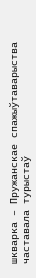шкварка – Пружанскае спажыўтаварыства частавала турыстаў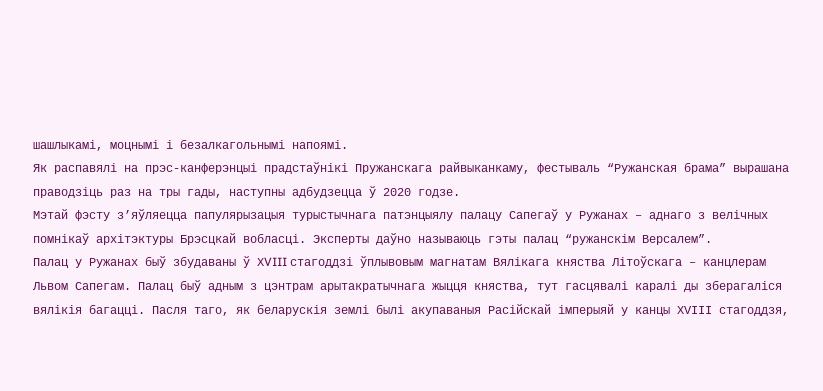шашлыкамі, моцнымі і безалкагольнымі напоямі.
Як распавялі на прэс-канферэнцыі прадстаўнікі Пружанскага райвыканкаму, фестываль “Ружанская брама” вырашана праводзіць раз на тры гады, наступны адбудзецца ў 2020 годзе.
Мэтай фэсту з’яўляецца папулярызацыя турыстычнага патэнцыялу палацу Сапегаў у Ружанах – аднаго з велічных помнікаў архітэктуры Брэсцкай вобласці. Эксперты даўно называюць гэты палац “ружанскім Версалем”.
Палац у Ружанах быў збудаваны ў ХVIII стагоддзі ўплывовым магнатам Вялікага княства Літоўскага – канцлерам Львом Сапегам. Палац быў адным з цэнтрам арытакратычнага жыцця княства, тут гасцявалі каралі ды зберагаліся вялікія багацці. Пасля таго, як беларускія землі былі акупаваныя Расійскай імперыяй у канцы ХVІІІ стагоддзя,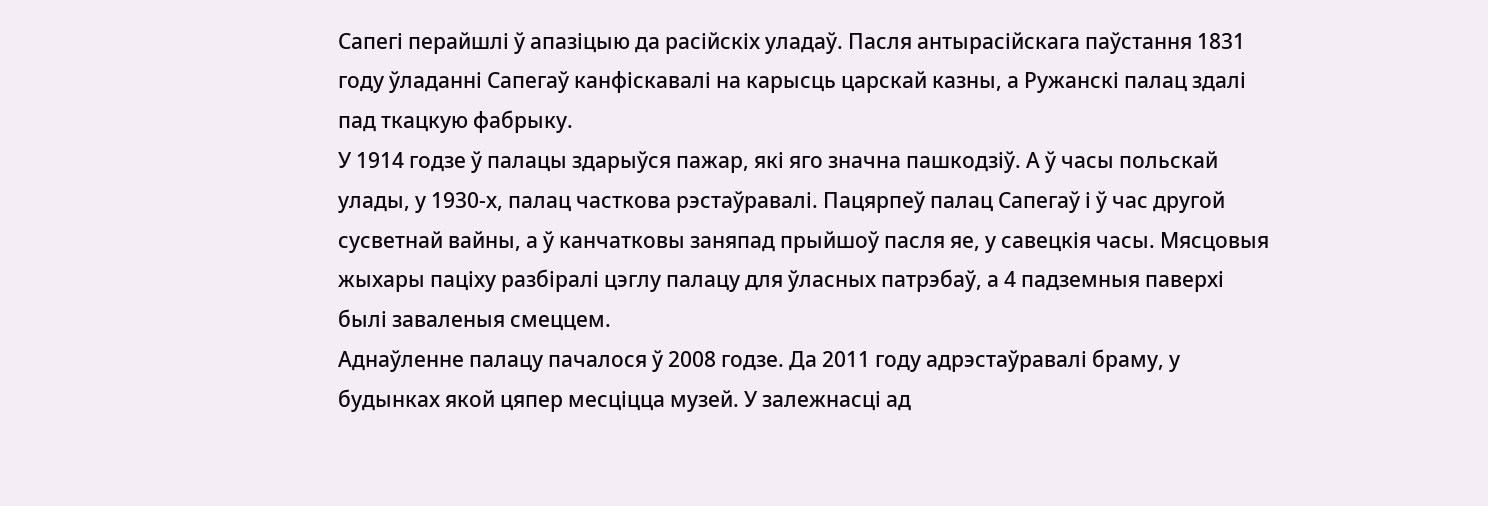Сапегі перайшлі ў апазіцыю да расійскіх уладаў. Пасля антырасійскага паўстання 1831 году ўладанні Сапегаў канфіскавалі на карысць царскай казны, а Ружанскі палац здалі пад ткацкую фабрыку.
У 1914 годзе ў палацы здарыўся пажар, які яго значна пашкодзіў. А ў часы польскай улады, у 1930-х, палац часткова рэстаўравалі. Пацярпеў палац Сапегаў і ў час другой сусветнай вайны, а ў канчатковы заняпад прыйшоў пасля яе, у савецкія часы. Мясцовыя жыхары паціху разбіралі цэглу палацу для ўласных патрэбаў, а 4 падземныя паверхі былі заваленыя смеццем.
Аднаўленне палацу пачалося ў 2008 годзе. Да 2011 году адрэстаўравалі браму, у будынках якой цяпер месціцца музей. У залежнасці ад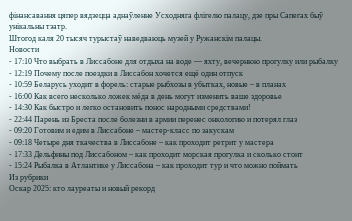фінансавання цяпер вядзецца аднаўленне Усходняга флігелю палацу, дзе пры Сапегах быў унікальны тэатр.
Штогод каля 20 тысяч турыстаў наведваюць музей у Ружанскім палацы.
Новости
- 17:10 Что выбрать в Лиссабоне для отдыха на воде — яхту, вечернюю прогулку или рыбалку
- 12:19 Почему после поездки в Лиссабон хочется ещё один отпуск
- 10:59 Беларусь уходит в форель: старые рыбхозы в убытках, новые – в планах
- 16:00 Как всего несколько ложек мёда в день могут изменить ваше здоровье
- 14:30 Как быстро и легко остановить понос народными средствами!
- 22:44 Парень из Бреста после болезни в армии перенес онкологию и потерял глаз
- 09:20 Готовим и едим в Лиссабоне – мастер-класс по закускам
- 09:18 Четыре дня ткачества в Лиссабоне – как проходит ретрит у мастера
- 17:33 Дельфины под Лиссабоном – как проходит морская прогулка и сколько стоит
- 15:24 Рыбалка в Атлантике у Лиссабона – как проходит тур и что можно поймать
Из рубрики
Оскар 2025: кто лауреаты и новый рекорд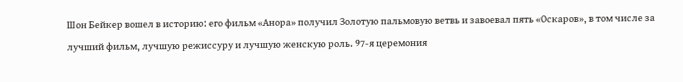Шон Бейкер вошел в историю: его фильм «Анора» получил Золотую пальмовую ветвь и завоевал пять «Оскаров», в том числе за лучший фильм, лучшую режиссуру и лучшую женскую роль. 97-я церемония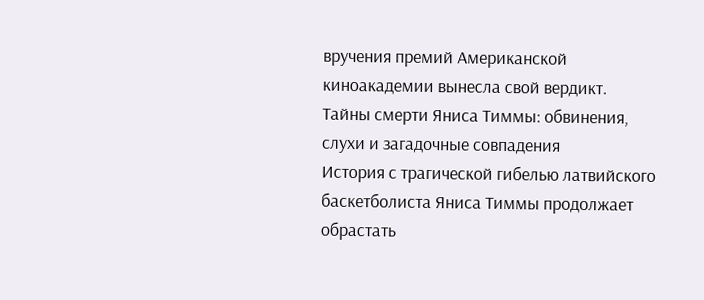вручения премий Американской киноакадемии вынесла свой вердикт.
Тайны смерти Яниса Тиммы: обвинения, слухи и загадочные совпадения
История с трагической гибелью латвийского баскетболиста Яниса Тиммы продолжает обрастать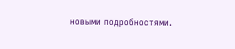новыми подробностями.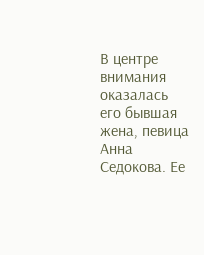В центре внимания оказалась его бывшая жена, певица Анна Седокова. Ее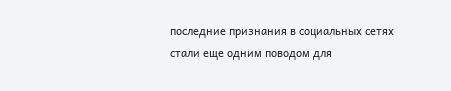последние признания в социальных сетях стали еще одним поводом для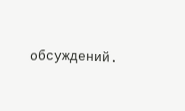обсуждений.